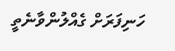ހަނިފަރަށް ގެއްލުންވާނެތީ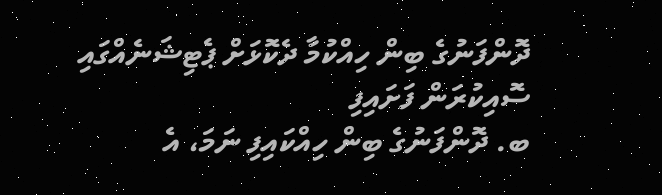ދޮންފަނުގެ ބިން ހިއްކުމާ ދެކޮޅަށް ޕެޓިޝަނެއްގައި ސޮއިކުރަން ފަށައިފި
ބ. ދޮންފަނުގެ ބިން ހިއްކައިފި ނަމަ، އެ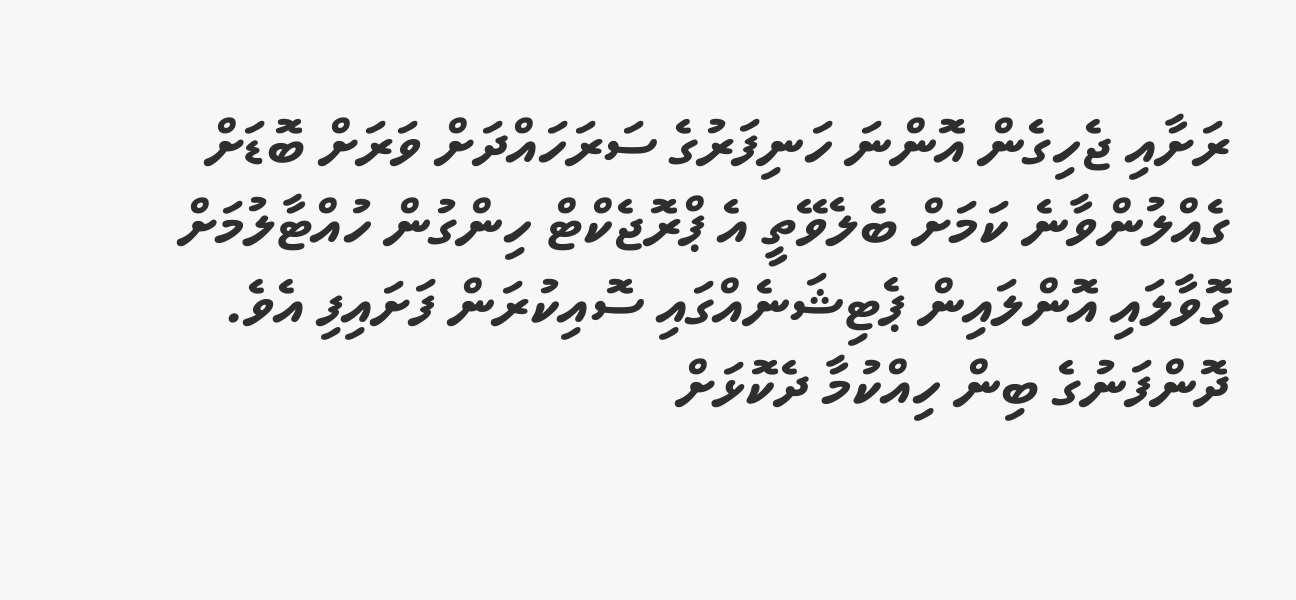ރަށާއި ޖެހިގެން އޮންނަ ހަނިފަރުގެ ސަރަހައްދަށް ވަރަށް ބޮޑަށް ގެއްލުންވާނެ ކަމަށް ބެލެވޭތީ އެ ޕްރޮޖެކްޓް ހިންގުން ހުއްޓާލުމަށް ގޮވާލައި އޮންލައިން ޕެޓިޝަނެއްގައި ސޮއިކުރަން ފަށައިފި އެވެ.
ދޮންފަނުގެ ބިން ހިއްކުމާ ދެކޮޅަށް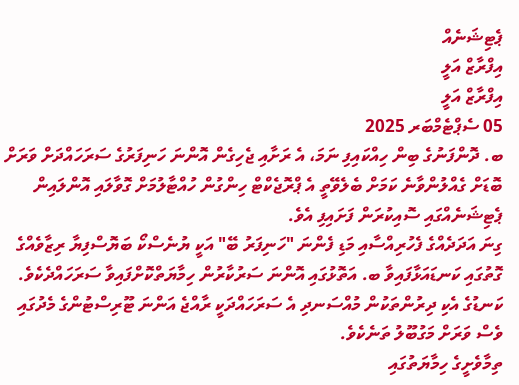ޕެޓިޝަނެއް
އިފްރާޒް އަލީ
އިފްރާޒް އަލީ
05 ސެޕްޓެމްބަރ 2025
ބ. ދޮންފަނުގެ ބިން ހިއްކައިފި ނަމަ، އެ ރަށާއި ޖެހިގެން އޮންނަ ހަނިފަރުގެ ސަރަހައްދަށް ވަރަށް ބޮޑަށް ގެއްލުންވާނެ ކަމަށް ބެލެވޭތީ އެ ޕްރޮޖެކްޓް ހިންގުން ހުއްޓާލުމަށް ގޮވާލައި އޮންލައިން ޕެޓިޝަނެއްގައި ސޮއިކުރަން ފަށައިފި އެވެ.
ގިނަ އަދަދެއްގެ ފެހުރިއްސާއި މަޑި ފެންނަ "ހަނިފަރު ބޭ" އަކީ ޔުނެސްކޯ ބަޔޮސްފިޔާ ރިޒާވެއްގެ ގޮތުގައި ކަނޑައަޅާފައިވާ ބ. އަތޮޅުގައި އޮންނަ ސަރުކާރުން ހިމާޔަތްކޮށްފައިވާ ސަރަހައްދެކެވެ. ކަނޑުގެ އެކި ދިރުންތަކުން މުއްސަނދި އެ ސަރަހައްދަކީ ރާއްޖެ އަންނަ ޓޫރިސްޓުންގެ މެދުގައި ވެސް ވަރަށް މަގުބޫލު ތަނެކެވެ.
ތިމާވެށީގެ ހިމާޔަތުގައި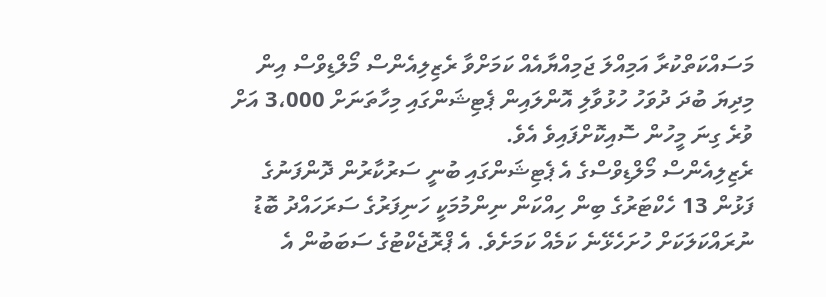މަސައްކަތްކުރާ އަމިއްލަ ޖަމިއްޔާއެއް ކަމަށްވާ ރެޒިލިއެންސް މޯލްޑިވްސް އިން މިދިޔަ ބުދަ ދުވަހު ހުޅުވާލި އޮންލައިން ޕެޓިޝަންގައި މިހާތަނަށް 3،000 އަށް ވުރެ ގިނަ މީހުން ސޮއިކޮށްފައިވެ އެވެ.
ރެޒިލިއެންސް މޯލްޑިވްސްގެ އެ ޕެޓިޝަންގައި ބުނީ ސަރުކާރުން ދޮންފަނުގެ ފަޅުން 13 ހެކްޓަރުގެ ބިން ހިއްކަން ނިންމުމަކީ ހަނިފަރުގެ ސަރަހައްދު ބޮޑު ނުރައްކަލަކަށް ހުށަހެޅޭނެ ކަމެއް ކަމަށެވެ. އެ ޕްރޮޖެކްޓުގެ ސަބަބުން އެ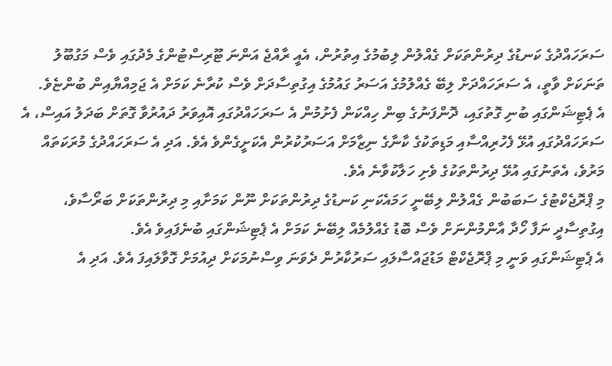ސަރަހައްދުގެ ކަނޑުގެ ދިރުންތަކަށް ގެއްލުން ލިބުމުގެ އިތުރުން، އެއީ ރާއްޖެ އަންނަ ޓޫރިސްޓުންގެ މެދުގައި ވެސް މަގުބޫލު ތަނަކަށް ވާތީ، އެ ސަރަހައްދަށް ލިބޭ ގެއްލުމުގެ އަސަރު ގައުމުގެ އިގުތިސާދަށް ވެސް ކުރާނެ ކަމަށް އެ ޖަމިއްޔާއިން ބުންޏެވެ.
އެ ޕެޓިޝަންގައި ބުނި ގޮތުގައި، ދޮންފަނުގެ ބިން ހިއްކަން ފެށުމުން އެ ސަރަހައްދުގައި އޮއިވަރު ދައުރުވާ ގޮތަށް ބަދަލު އައިސް، އެ ސަރަހައްދުގައި އުޅޭ ފެހުރިއްސާއި މަޑިތަކުގެ ކާނާގެ ނިޒާމަށް އަސަރުކުރުން އެކަށީގެންވެ އެވެ. އަދި އެ ސަރަހައްދުގެ މުރަކަތައް މަރުވެ، އެތަނުގައި އުޅޭ ދިރުންތަކުގެ ވެށި ހަލާކުވާނެ އެވެ.
މި ޕްރޮޖެކްޓުގެ ސަބަބުން ގެއްލުން ލިބޭނީ ހަމައެކަނި ކަނޑުގެ ދިރުންތަކަށް ނޫން ކަމަށާއި މި ދިރުންތަކަށް ބަރޯސާވެ، އިގުތިސާދީ ނަފާ ހޯދާ އާންމުންނަށް ވެސް ބޮޑު ގެއްލުމެއް ލިބޭނެ ކަމަށް އެ ޕެޓިޝަންގައި ބުނެފައިވެ އެވެ.
އެ ޕެޓިޝަންގައި ވަނީ މި ޕްރޮޖެކްޓް މަޑުޖައްސާލައި ސަރުކާރުން ދެވަނަ ވިސްނުމަކަށް ދިއުމަށް ގޮވާލައިފަ އެވެ. އަދި އެ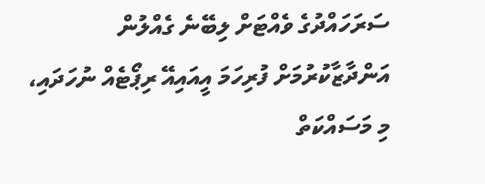ސަރަހައްދުގެ ވެއްޓަށް ލިބޭނެ ގެއްލުން އަންދާޒާކުރުމަށް ފުރިހަމަ އީއައިއޭ ރިޕޯޓެއް ނުހަދައި، މި މަސައްކަތް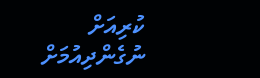ކުރިއަށް ނުގެންދިއުމަށް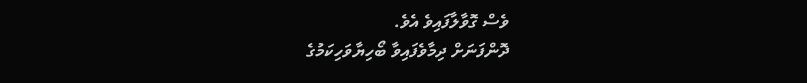ވެސް ގޮވާލާފައިވެ އެވެ.
ދޮންފަނަށް ދިމާވެފައިވާ ބޯހިޔާވަހިކަމުގެ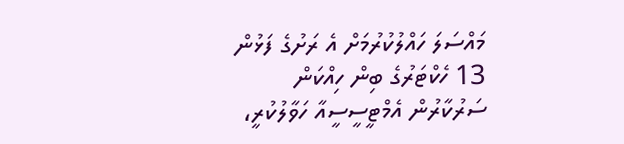މައްސަލަ ހައްލުކުރުމަށް އެ ރަށުގެ ފަޅުން 13 ހެކްޓަރުގެ ބިން ހިއްކަން ސަރުކާރުން އެމްޓީސީސީއާ ހަވާލުކުރީ،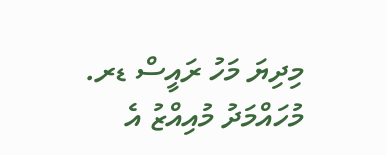މިދިޔަ މަހު ރައީސް ޑރ. މުހައްމަދު މުއިއްޒު އެ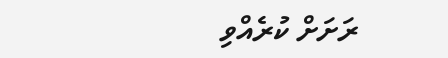ރަށަށް ކުރެއްވި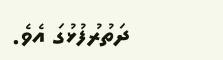ދަތުރުފުޅުގަ އެވެ.